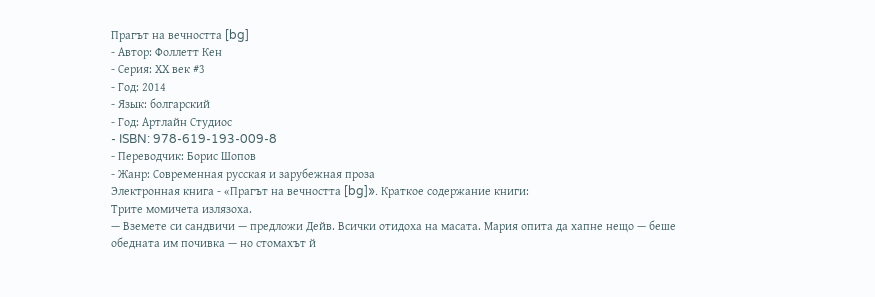Прагът на вечността [bg]
- Автор: Фоллетт Кен
- Серия: ХХ век #3
- Год: 2014
- Язык: болгарский
- Год: Артлайн Студиос
- ISBN: 978-619-193-009-8
- Переводчик: Борис Шопов
- Жанр: Современная русская и зарубежная проза
Электронная книга - «Прагът на вечността [bg]». Краткое содержание книги:
Трите момичета излязоха.
— Вземете си сандвичи — предложи Дейв. Всички отидоха на масата. Мария опита да хапне нещо — беше обедната им почивка — но стомахът й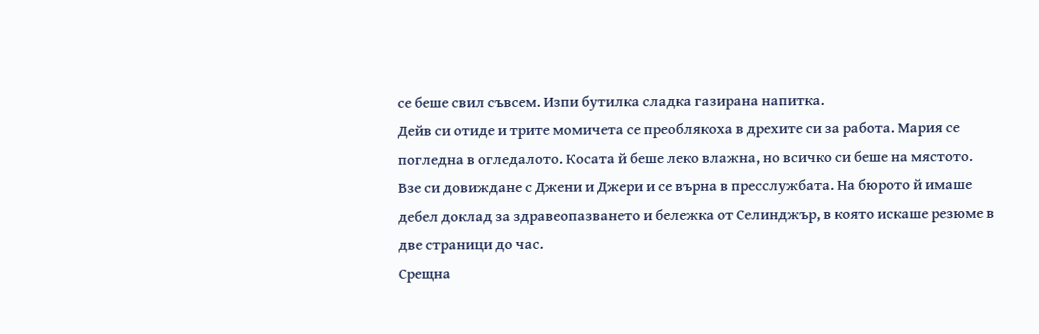се беше свил съвсем. Изпи бутилка сладка газирана напитка.
Дейв си отиде и трите момичета се преоблякоха в дрехите си за работа. Мария се погледна в огледалото. Косата й беше леко влажна, но всичко си беше на мястото.
Взе си довиждане с Джени и Джери и се върна в пресслужбата. На бюрото й имаше дебел доклад за здравеопазването и бележка от Селинджър, в която искаше резюме в две страници до час.
Срещна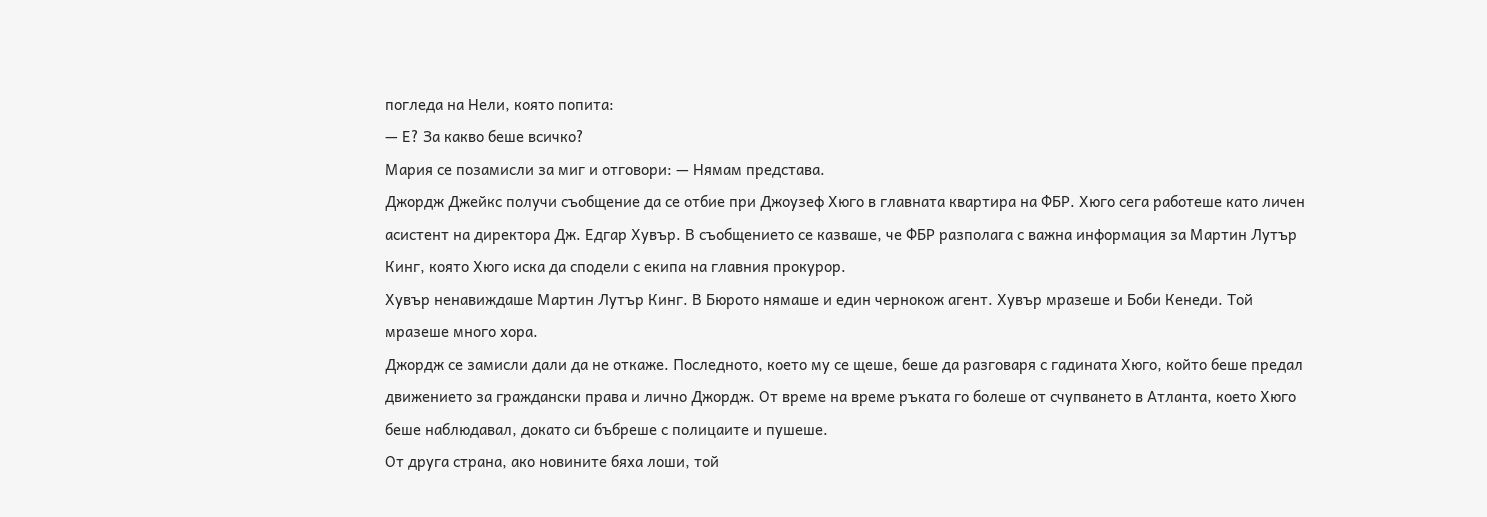погледа на Нели, която попита:
— Е? За какво беше всичко?
Мария се позамисли за миг и отговори: — Нямам представа.
Джордж Джейкс получи съобщение да се отбие при Джоузеф Хюго в главната квартира на ФБР. Хюго сега работеше като личен асистент на директора Дж. Едгар Хувър. В съобщението се казваше, че ФБР разполага с важна информация за Мартин Лутър Кинг, която Хюго иска да сподели с екипа на главния прокурор.
Хувър ненавиждаше Мартин Лутър Кинг. В Бюрото нямаше и един чернокож агент. Хувър мразеше и Боби Кенеди. Той мразеше много хора.
Джордж се замисли дали да не откаже. Последното, което му се щеше, беше да разговаря с гадината Хюго, който беше предал движението за граждански права и лично Джордж. От време на време ръката го болеше от счупването в Атланта, което Хюго беше наблюдавал, докато си бъбреше с полицаите и пушеше.
От друга страна, ако новините бяха лоши, той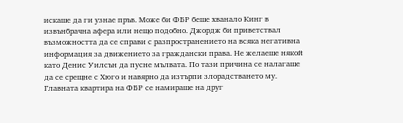искаше да ги узнае пръв. Може би ФБР беше хванало Кинг в извънбрачна афера или нещо подобно. Джордж би приветствал възможността да се справи с разпространението на всяка негативна информация за движението за граждански права. Не желаеше някой като Денис Уилсън да пусне мълвата. По тази причина се налагаше да се срещне с Хюго и навярно да изтърпи злорадстването му.
Главната квартира на ФБР се намираше на друг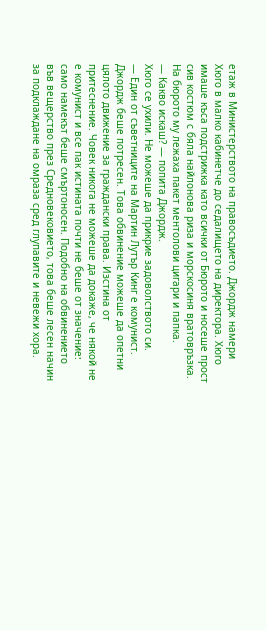етаж в Министерството на правосъдието. Джордж намери Хюго в малко кабинетче до седалището на директора. Хюго имаше къса подстрижка като всички от Бюрото и носеше прост сив костюм с бяла найлонова риза и морскосиня вратовръзка. На бюрото му лежаха пакет ментолови цигари и папка.
— Какво искаш? — попита Джордж.
Хюго се ухили. Не можеше да прикрие задоволството си.
— Един от съветниците на Мартин Лутър Кинг е комунист.
Джордж беше потресен. Това обвинение можеше да опетни цялото движение за граждански права. Изстина от притеснение. Човек никога не можеше да докаже, че някой не е комунист и все пак истината почти не беше от значение: само намекът беше смъртоносен. Подобно на обвинението във вещерство през Средновековието, това беше лесен начин за подклаждане на омраза сред глупавите и невежи хора.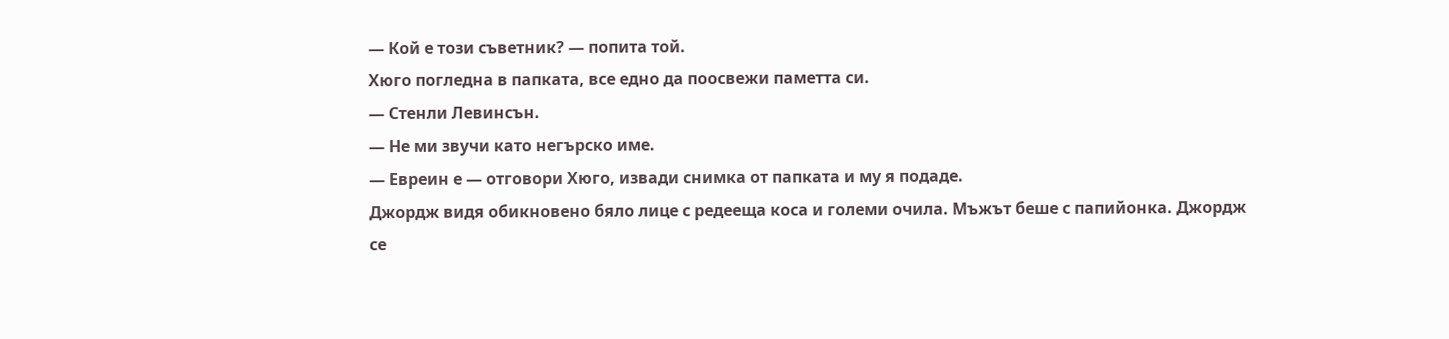— Кой е този съветник? — попита той.
Хюго погледна в папката, все едно да поосвежи паметта си.
— Стенли Левинсън.
— Не ми звучи като негърско име.
— Евреин е — отговори Хюго, извади снимка от папката и му я подаде.
Джордж видя обикновено бяло лице с редееща коса и големи очила. Мъжът беше с папийонка. Джордж се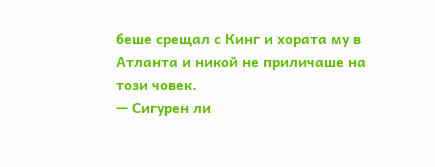беше срещал с Кинг и хората му в Атланта и никой не приличаше на този човек.
— Сигурен ли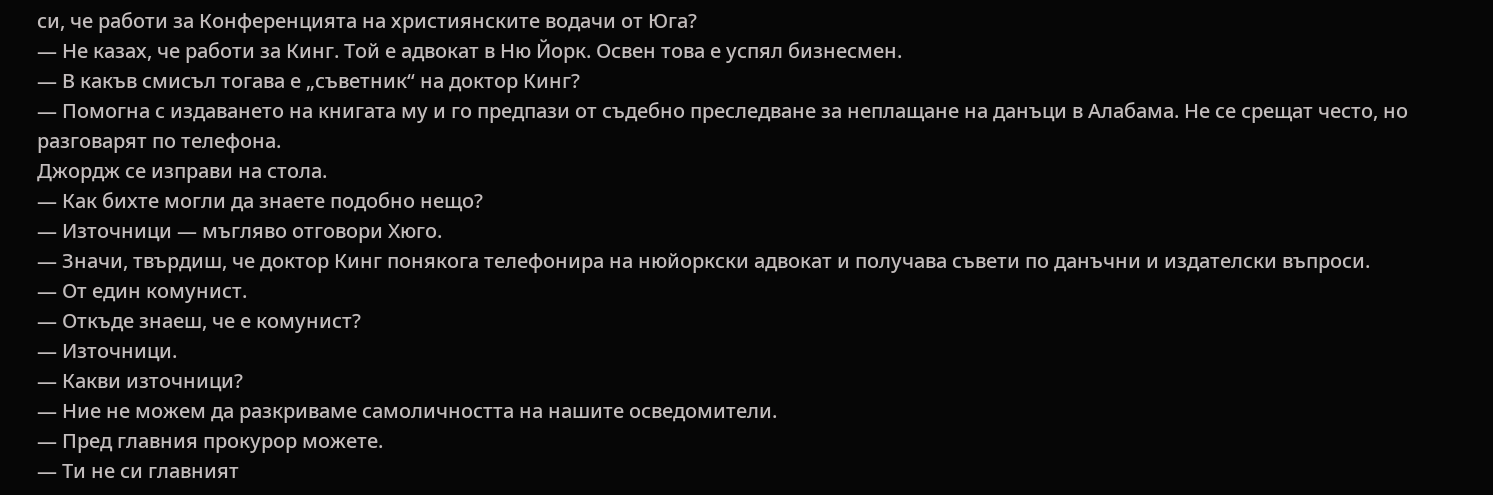си, че работи за Конференцията на християнските водачи от Юга?
— Не казах, че работи за Кинг. Той е адвокат в Ню Йорк. Освен това е успял бизнесмен.
— В какъв смисъл тогава е „съветник“ на доктор Кинг?
— Помогна с издаването на книгата му и го предпази от съдебно преследване за неплащане на данъци в Алабама. Не се срещат често, но разговарят по телефона.
Джордж се изправи на стола.
— Как бихте могли да знаете подобно нещо?
— Източници — мъгляво отговори Хюго.
— Значи, твърдиш, че доктор Кинг понякога телефонира на нюйоркски адвокат и получава съвети по данъчни и издателски въпроси.
— От един комунист.
— Откъде знаеш, че е комунист?
— Източници.
— Какви източници?
— Ние не можем да разкриваме самоличността на нашите осведомители.
— Пред главния прокурор можете.
— Ти не си главният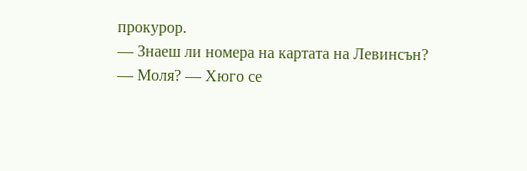прокурор.
— Знаеш ли номера на картата на Левинсън?
— Моля? — Хюго се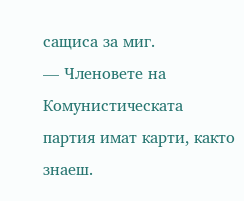сащиса за миг.
— Членовете на Комунистическата партия имат карти, както знаеш.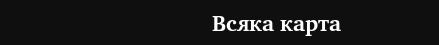Всяка карта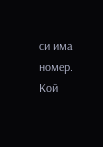си има номер. Кой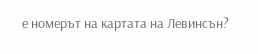е номерът на картата на Левинсън?